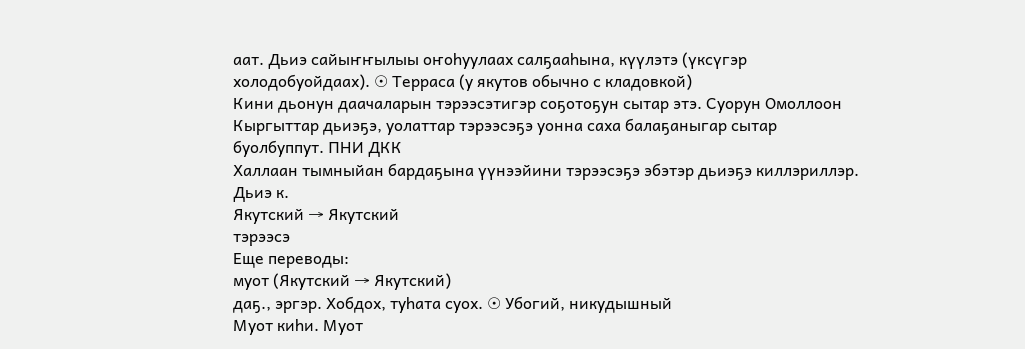аат. Дьиэ сайыҥҥылыы оҥоһуулаах салҕааһына, күүлэтэ (үксүгэр холодобуойдаах). ☉ Терраса (у якутов обычно с кладовкой)
Кини дьонун даачаларын тэрээсэтигэр соҕотоҕун сытар этэ. Суорун Омоллоон
Кыргыттар дьиэҕэ, уолаттар тэрээсэҕэ уонна саха балаҕаныгар сытар буолбуппут. ПНИ ДКК
Халлаан тымныйан бардаҕына үүнээйини тэрээсэҕэ эбэтэр дьиэҕэ киллэриллэр. Дьиэ к.
Якутский → Якутский
тэрээсэ
Еще переводы:
муот (Якутский → Якутский)
даҕ., эргэр. Хобдох, туһата суох. ☉ Убогий, никудышный
Муот киһи. Муот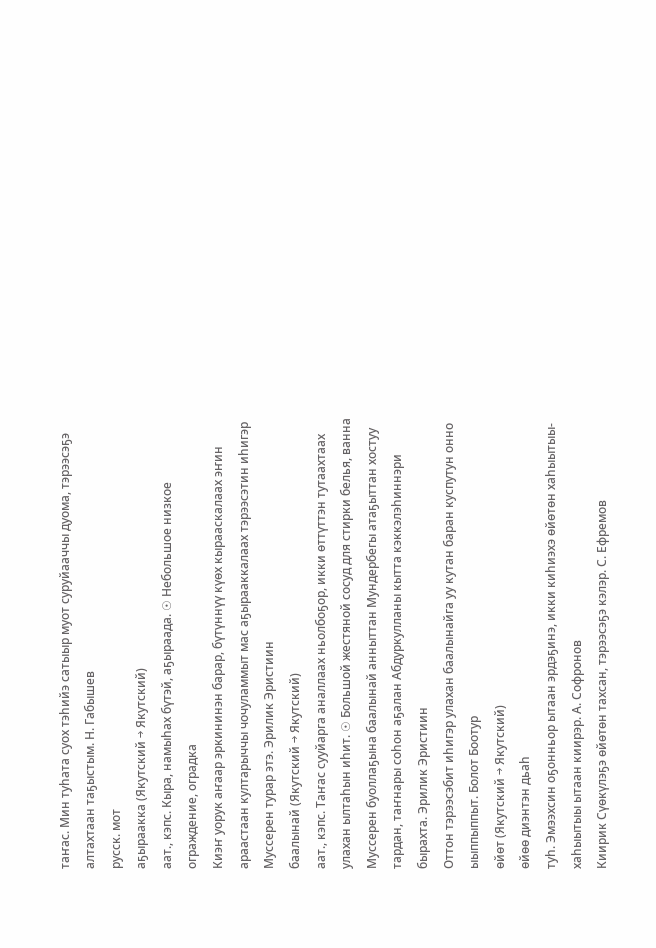таҥас. Мин туһата суох тэһийэ сатыыр муот суруйааччы дуома, тэрээсэҕэ алтахтаан таҕыстым. Н. Габышев
русск. мот
аҕыраакка (Якутский → Якутский)
аат., кэпс. Кыра, намыһах бүтэй, аҕыраада. ☉ Небольшое низкое ограждение, оградка
Киэҥ уорук аҥаар эркининэн барар, бүтүннүү күөх кырааскалаах эҥин араастаан култарыччы чочуламмыт мас аҕырааккалаах тэрээсэтин иһигэр Муссерен турар этэ. Эрилик Эристиин
баалынай (Якутский → Якутский)
аат., кэпс. Таҥас сууйарга аналлаах ньолбоҕор, икки өттүттэн тутаахтаах улахан ылтаһын иһит. ☉ Большой жестяной сосуд для стирки белья, ванна
Муссерен буоллаҕына баалынай анныттан Мундербегы атаҕыттан хостуу тардан, таҥнары соһон аҕалан Абдуркулланы кытта кэккэлэһиннэри бырахта. Эрилик Эристиин
Оттон тэрээсэбит иһигэр улахан баалынайга уу кутан баран куспутун онно ыыппыппыт. Болот Боотур
өйөт (Якутский → Якутский)
өйөө диэнтэн дьаһ
туһ. Эмээхсин оҕонньор ытаан эрдэҕинэ, икки киһиэхэ өйөтөн хаһыытыы-хаһыытыы ытаан киирэр. А. Софронов
Киирик Сүөкүлэҕэ өйөтөн тахсан, тэрээсэҕэ кэлэр. С. Ефремов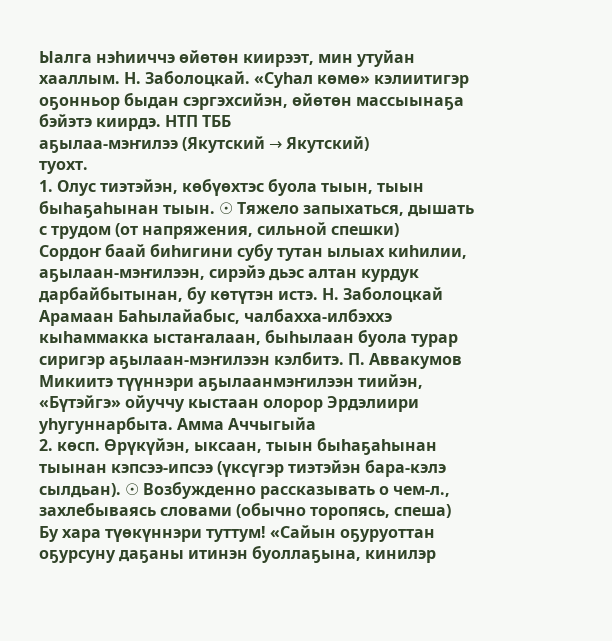Ыалга нэһииччэ өйөтөн киирээт, мин утуйан хааллым. Н. Заболоцкай. «Суһал көмө» кэлиитигэр оҕонньор быдан сэргэхсийэн, өйөтөн массыынаҕа бэйэтэ киирдэ. НТП ТББ
аҕылаа-мэҥилээ (Якутский → Якутский)
туохт.
1. Олус тиэтэйэн, көбүөхтэс буола тыын, тыын быһаҕаһынан тыын. ☉ Тяжело запыхаться, дышать с трудом (от напряжения, сильной спешки)
Сордоҥ баай биһигини субу тутан ылыах киһилии, аҕылаан-мэҥилээн, сирэйэ дьэс алтан курдук дарбайбытынан, бу көтүтэн истэ. Н. Заболоцкай
Арамаан Баһылайабыс, чалбахха-илбэххэ кыһаммакка ыстаҥалаан, быһылаан буола турар сиригэр аҕылаан-мэҥилээн кэлбитэ. П. Аввакумов
Микиитэ түүннэри аҕылаанмэҥилээн тиийэн, «Бүтэйгэ» ойуччу кыстаан олорор Эрдэлиири уһугуннарбыта. Амма Аччыгыйа
2. көсп. Өрүкүйэн, ыксаан, тыын быһаҕаһынан тыынан кэпсээ-ипсээ (үксүгэр тиэтэйэн бара-кэлэ сылдьан). ☉ Возбужденно рассказывать о чем-л., захлебываясь словами (обычно торопясь, спеша)
Бу хара түөкүннэри туттум! «Сайын оҕуруоттан оҕурсуну даҕаны итинэн буоллаҕына, кинилэр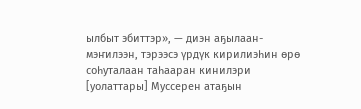ылбыт эбиттэр», — диэн аҕылаан-мэҥилээн, тэрээсэ үрдүк кирилиэһин өрө соһуталаан таһааран кинилэри [уолаттары] Муссерен атаҕын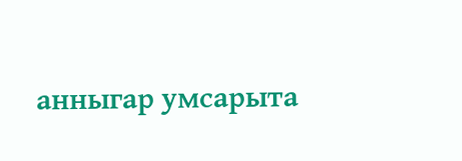анныгар умсарыта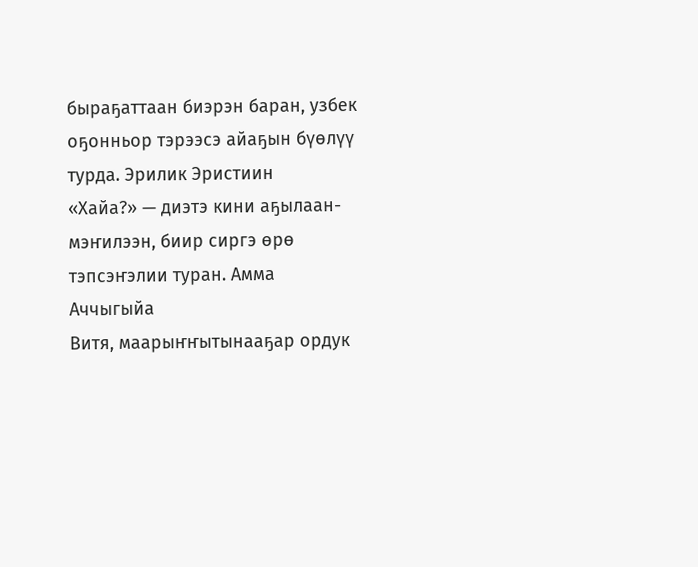быраҕаттаан биэрэн баран, узбек оҕонньор тэрээсэ айаҕын бүөлүү турда. Эрилик Эристиин
«Хайа?» — диэтэ кини аҕылаан-мэҥилээн, биир сиргэ өрө тэпсэҥэлии туран. Амма Аччыгыйа
Витя, маарыҥҥытынааҕар ордук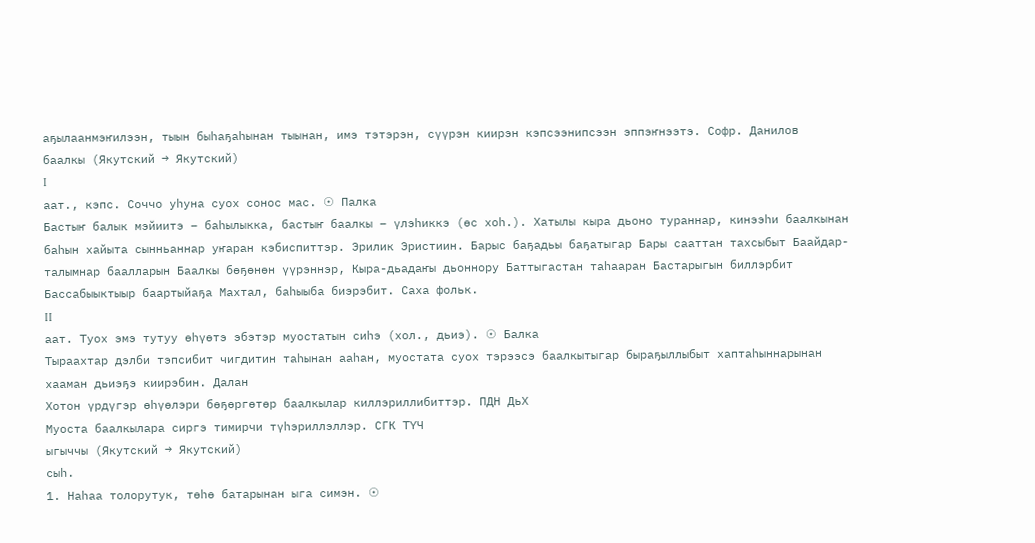аҕылаанмэҥилээн, тыын быһаҕаһынан тыынан, имэ тэтэрэн, сүүрэн киирэн кэпсээнипсээн эппэҥнээтэ. Софр. Данилов
баалкы (Якутский → Якутский)
I
аат., кэпс. Соччо уһуна суох сонос мас. ☉ Палка
Бастыҥ балык мэйиитэ – баһылыкка, бастыҥ баалкы – үлэһиккэ (өс хоһ.). Хатылы кыра дьоно тураннар, кинээһи баалкынан баһын хайыта сынньаннар уҥаран кэбиспиттэр. Эрилик Эристиин. Барыс баҕадьы баҕатыгар Бары сааттан тахсыбыт Баайдар-талымнар баалларын Баалкы бөҕөнөн үүрэннэр, Кыра-дьадаҥы дьоннору Баттыгастан таһааран Бастарыгын биллэрбит Бассабыыктыыр баартыйаҕа Махтал, баһыыба биэрэбит. Саха фольк.
II
аат. Туох эмэ тутуу өһүөтэ эбэтэр муостатын сиһэ (хол., дьиэ). ☉ Балка
Тыраахтар дэлби тэпсибит чигдитин таһынан ааһан, муостата суох тэрээсэ баалкытыгар быраҕыллыбыт хаптаһыннарынан хааман дьиэҕэ киирэбин. Далан
Хотон үрдүгэр өһүөлэри бөҕөргөтөр баалкылар киллэриллибиттэр. ПДН ДьХ
Муоста баалкылара сиргэ тимирчи түһэриллэллэр. СГК ТҮЧ
ыгыччы (Якутский → Якутский)
сыһ.
1. Наһаа толорутук, төһө батарынан ыга симэн. ☉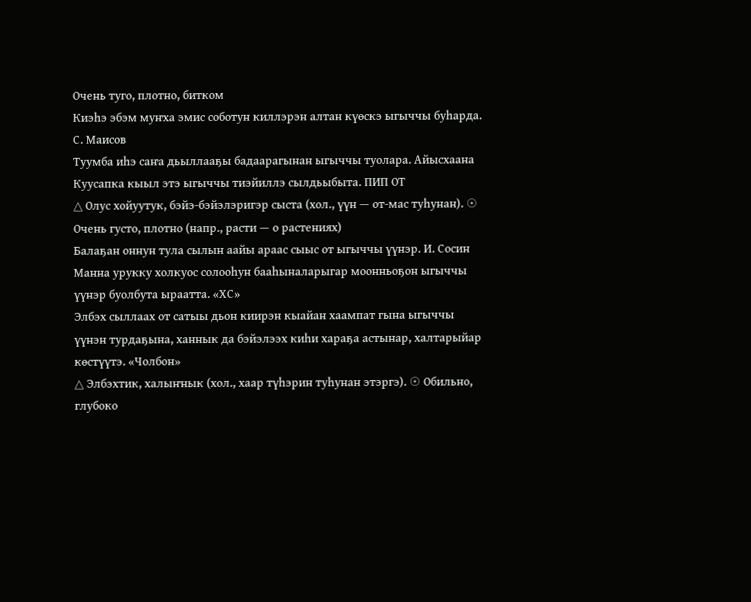Очень туго, плотно, битком
Киэһэ эбэм муҥха эмис соботун киллэрэн алтан күөскэ ыгыччы буһарда. С. Маисов
Туумба иһэ саҥа дьыллааҕы бадаарагынан ыгыччы туолара. Айысхаана
Куусапка кыыл этэ ыгыччы тиэйиллэ сылдьыбыта. ПИП ОТ
△ Олус хойуутук, бэйэ-бэйэлэригэр сыста (хол., үүн — от-мас туһунан). ☉ Очень густо, плотно (напр., расти — о растениях)
Балаҕан оннун тула сылын аайы араас сыыс от ыгыччы үүнэр. И. Сосин
Манна урукку холкуос солооһун бааһыналарыгар моонньоҕон ыгыччы үүнэр буолбута ыраатта. «ХС»
Элбэх сыллаах от сатыы дьон киирэн кыайан хаампат гына ыгыччы үүнэн турдаҕына, ханнык да бэйэлээх киһи хараҕа астынар, халтарыйар көстүүтэ. «Чолбон»
△ Элбэхтик, халыҥнык (хол., хаар түһэрин туһунан этэргэ). ☉ Обильно, глубоко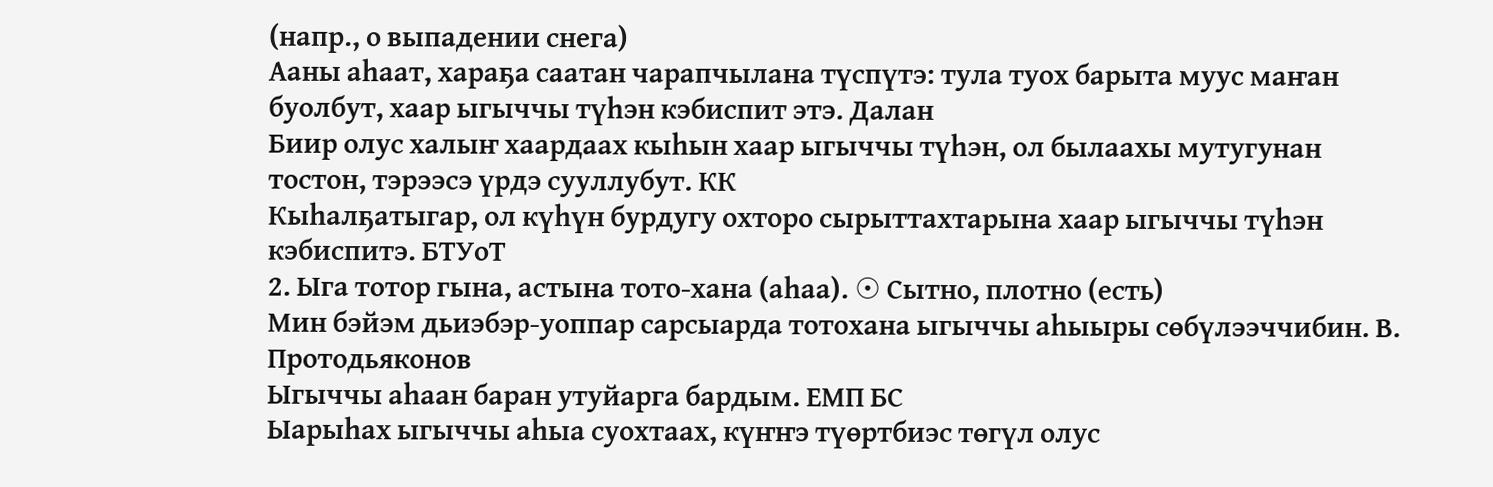(напр., о выпадении снега)
Ааны аһаат, хараҕа саатан чарапчылана түспүтэ: тула туох барыта муус маҥан буолбут, хаар ыгыччы түһэн кэбиспит этэ. Далан
Биир олус халыҥ хаардаах кыһын хаар ыгыччы түһэн, ол былаахы мутугунан тостон, тэрээсэ үрдэ сууллубут. КК
Кыһалҕатыгар, ол күһүн бурдугу охторо сырыттахтарына хаар ыгыччы түһэн кэбиспитэ. БТУоТ
2. Ыга тотор гына, астына тото-хана (аһаа). ☉ Сытно, плотно (есть)
Мин бэйэм дьиэбэр-уоппар сарсыарда тотохана ыгыччы аһыыры сөбүлээччибин. В. Протодьяконов
Ыгыччы аһаан баран утуйарга бардым. ЕМП БС
Ыарыһах ыгыччы аһыа суохтаах, күҥҥэ түөртбиэс төгүл олус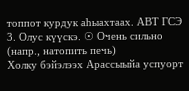топпот курдук аһыахтаах. АВТ ГСЭ
3. Олус күүскэ. ☉ Очень сильно (напр., натопить печь)
Холку бэйэлээх Арассыыйа успуорт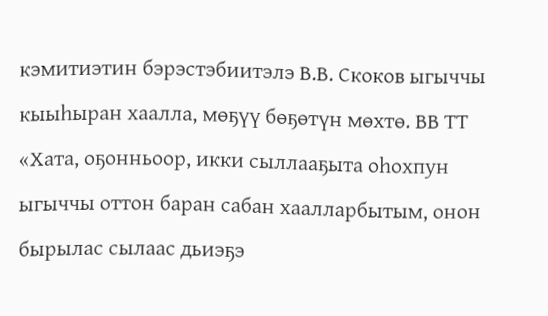кэмитиэтин бэрэстэбиитэлэ В.В. Скоков ыгыччы кыыһыран хаалла, мөҕүү бөҕөтүн мөхтө. ВВ ТТ
«Хата, оҕонньоор, икки сыллааҕыта оһохпун ыгыччы оттон баран сабан хаалларбытым, онон бырылас сылаас дьиэҕэ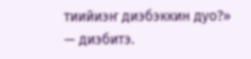тиийиэҥ диэбэккин дуо?» — диэбитэ.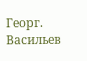Георг. Васильев